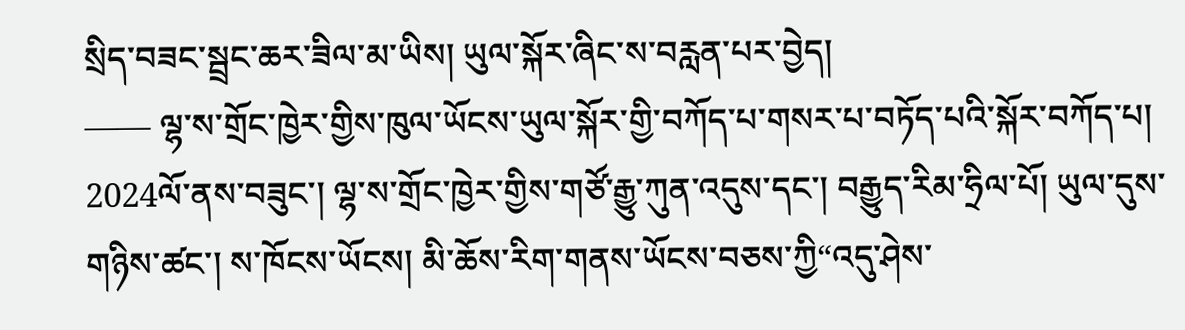སྲིད་བཟང་སྦྲང་ཆར་ཟིལ་མ་ཡིས། ཡུལ་སྐོར་ཞིང་ས་བརླན་པར་བྱེད།
—— ལྷ་ས་གྲོང་ཁྱེར་གྱིས་ཁུལ་ཡོངས་ཡུལ་སྐོར་གྱི་བཀོད་པ་གསར་པ་བཏོད་པའི་སྐོར་བཀོད་པ།
2024ལོ་ནས་བཟུང་། ལྷ་ས་གྲོང་ཁྱེར་གྱིས་གཙོ་རྒྱུ་ཀུན་འདུས་དང་། བརྒྱུད་རིམ་ཧྲིལ་པོ། ཡུལ་དུས་གཉིས་ཚང་། ས་ཁོངས་ཡོངས། མི་ཆོས་རིག་གནས་ཡོངས་བཅས་ཀྱི“འདུ་ཤེས་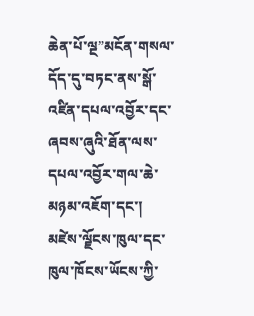ཆེན་པོ་ལྔ”མངོན་གསལ་དོད་དུ་བཏང་ནས་སྒོ་འཛིན་དཔལ་འབྱོར་དང་ཞབས་ཞུའི་ཐོན་ལས་དཔལ་འབྱོར་གལ་ཆེ་མཉམ་འཇོག་དང་། མཛེས་ལྗོངས་ཁུལ་དང་ཁུལ་ཁོངས་ཡོངས་ཀྱི་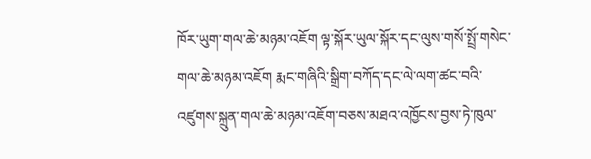ཁོར་ཡུག་གལ་ཆེ་མཉམ་འཇོག ལྟ་སྐོར་ཡུལ་སྐོར་དང་ལུས་གསོ་སྤྲོ་གསེང་གལ་ཆེ་མཉམ་འཇོག རྨང་གཞིའི་སྒྲིག་བཀོད་དང་ལེ་ལག་ཚང་བའི་འཛུགས་སྐྲུན་གལ་ཆེ་མཉམ་འཇོག་བཅས་མཐའ་འཁྱོངས་བྱས་ཏེ་ཁུལ་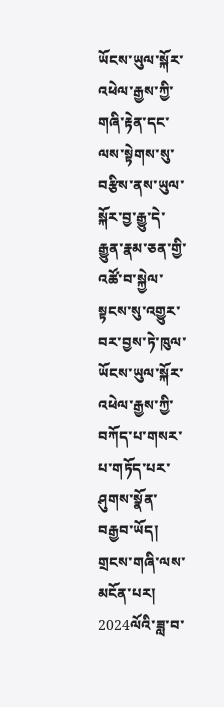ཡོངས་ཡུལ་སྐོར་འཕེལ་རྒྱས་ཀྱི་གཞི་རྟེན་དང་ལས་སྟེགས་སུ་བརྩིས་ནས་ཡུལ་སྐོར་བྱ་རྒྱུ་དེ་རྒྱུན་རྣམ་ཅན་གྱི་འཚོ་བ་སྐྱེལ་སྟངས་སུ་འགྱུར་བར་བྱས་ཏེ་ཁུལ་ཡོངས་ཡུལ་སྐོར་འཕེལ་རྒྱས་ཀྱི་བཀོད་པ་གསར་པ་གཏོད་པར་ཤུགས་སྣོན་བརྒྱབ་ཡོད།
གྲངས་གཞི་ལས་མངོན་པར། 2024ལོའི་ཟླ་བ་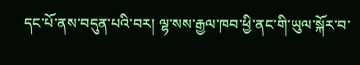དང་པོ་ནས་བདུན་པའི་བར། ལྷ་སས་རྒྱལ་ཁབ་ཕྱི་ནང་གི་ཡུལ་སྐོར་བ་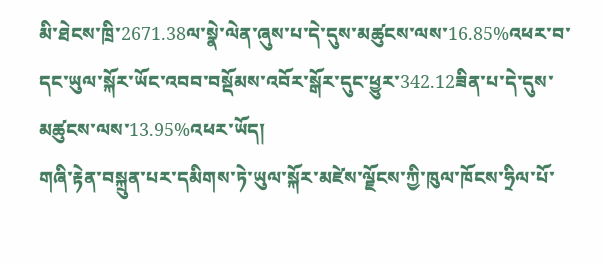མི་ཐེངས་ཁྲི་2671.38ལ་སྣེ་ལེན་ཞུས་པ་དེ་དུས་མཚུངས་ལས་16.85%འཕར་བ་དང་ཡུལ་སྐོར་ཡོང་འབབ་བསྡོམས་འབོར་སྒོར་དུང་ཕྱུར་342.12ཟིན་པ་དེ་དུས་མཚུངས་ལས་13.95%འཕར་ཡོད།
གཞི་རྟེན་བསྐྲུན་པར་དམིགས་ཏེ་ཡུལ་སྐོར་མཛེས་ལྗོངས་ཀྱི་ཁུལ་ཁོངས་ཧྲིལ་པོ་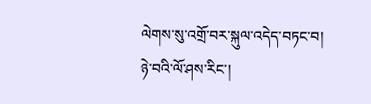ལེགས་སུ་འགྲོ་བར་སྐུལ་འདེད་བཏང་བ།
ཉེ་བའི་ལོ་ཤས་རིང་།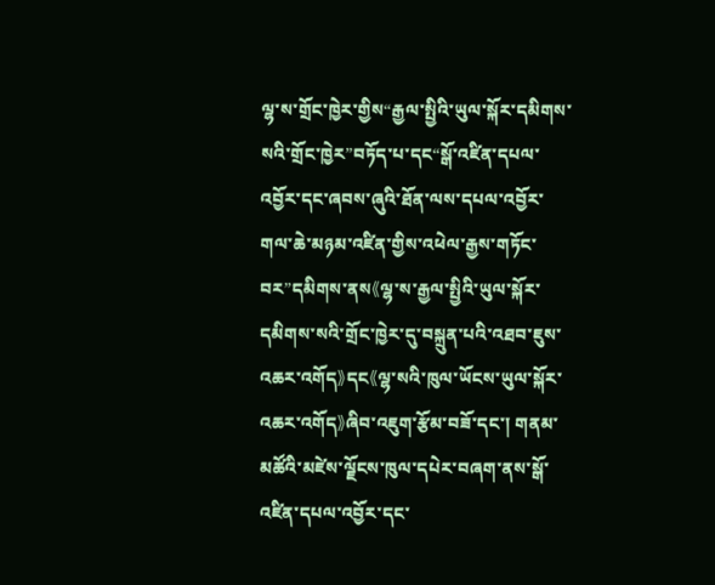ལྷ་ས་གྲོང་ཁྱེར་གྱིས“རྒྱལ་སྤྱིའི་ཡུལ་སྐོར་དམིགས་སའི་གྲོང་ཁྱེར”བཏོད་པ་དང“སྒོ་འཛིན་དཔལ་འབྱོར་དང་ཞབས་ཞུའི་ཐོན་ལས་དཔལ་འབྱོར་གལ་ཆེ་མཉམ་འཛིན་གྱིས་འཕེལ་རྒྱས་གཏོང་བར”དམིགས་ནས《ལྷ་ས་རྒྱལ་སྤྱིའི་ཡུལ་སྐོར་དམིགས་སའི་གྲོང་ཁྱེར་དུ་བསྐྲུན་པའི་འཐབ་ཇུས་འཆར་འགོད》དང《ལྷ་སའི་ཁུལ་ཡོངས་ཡུལ་སྐོར་འཆར་འགོད》ཞིབ་འཇུག་རྩོམ་བཟོ་དང་། གནམ་མཚོའི་མཛེས་ལྗོངས་ཁུལ་དཔེར་བཞག་ནས་སྒོ་འཛིན་དཔལ་འབྱོར་དང་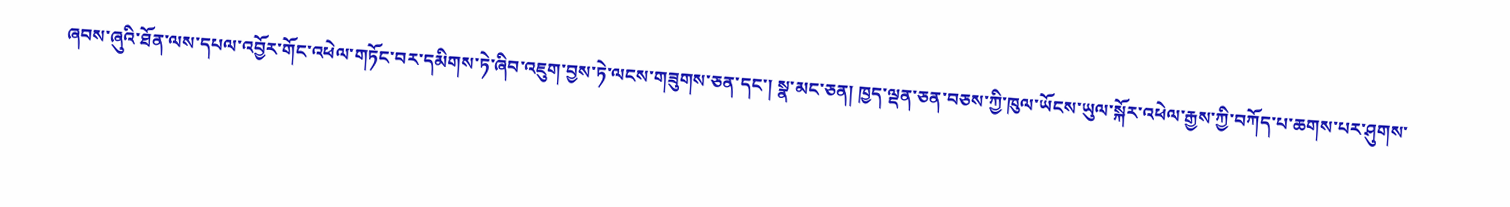ཞབས་ཞུའི་ཐོན་ལས་དཔལ་འབྱོར་གོང་འཕེལ་གཏོང་བར་དམིགས་ཏེ་ཞིབ་འཇུག་བྱས་ཏེ་ལངས་གཟུགས་ཅན་དང་། སྣ་མང་ཅན། ཁྱད་ལྡན་ཅན་བཅས་ཀྱི་ཁུལ་ཡོངས་ཡུལ་སྐོར་འཕེལ་རྒྱས་ཀྱི་བཀོད་པ་ཆགས་པར་ཤུགས་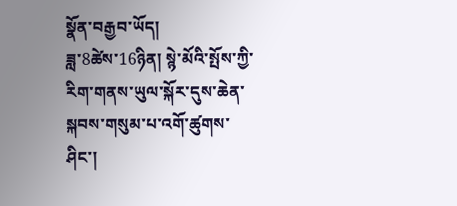སྣོན་བརྒྱབ་ཡོད།
ཟླ་8ཚེས་16ཉིན། སྙེ་མོའི་སྤོས་ཀྱི་རིག་གནས་ཡུལ་སྐོར་དུས་ཆེན་སྐབས་གསུམ་པ་འགོ་ཚུགས་ཤིང་།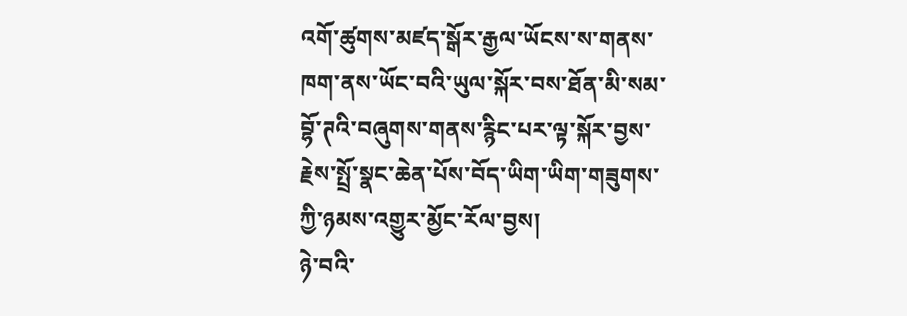འགོ་ཚུགས་མཛད་སྒོར་རྒྱལ་ཡོངས་ས་གནས་ཁག་ནས་ཡོང་བའི་ཡུལ་སྐོར་བས་ཐོན་མི་སམ་བྷོ་ཊའི་བཞུགས་གནས་རྙིང་པར་ལྟ་སྐོར་བྱས་རྗེས་སྤྲོ་སྣང་ཆེན་པོས་བོད་ཡིག་ཡིག་གཟུགས་ཀྱི་ཉམས་འགྱུར་མྱོང་རོལ་བྱས།
ཉེ་བའི་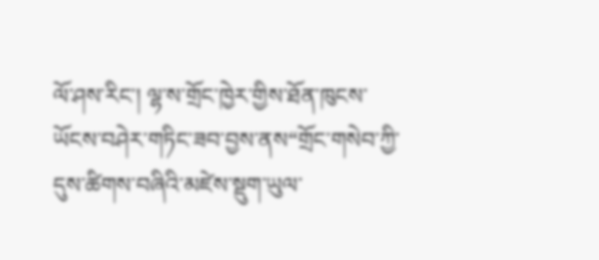ལོ་ཤས་རིང་། ལྷ་ས་གྲོང་ཁྱེར་གྱིས་ཐོན་ཁུངས་ཡོངས་བཤེར་གཏིང་ཟབ་བྱས་ནས“གྲོང་གསེབ་ཀྱི་དུས་ཚིགས་བཞིའི་མཛེས་སྡུག་ཡུལ་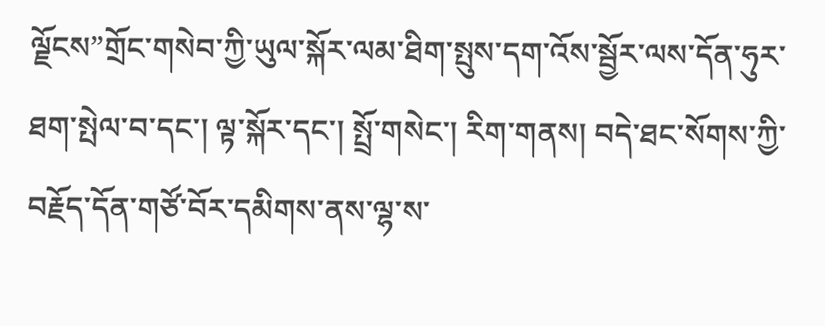ལྗོངས”གྲོང་གསེབ་ཀྱི་ཡུལ་སྐོར་ལམ་ཐིག་སྤུས་དག་འོས་སྦྱོར་ལས་དོན་ཧུར་ཐག་སྤེལ་བ་དང་། ལྟ་སྐོར་དང་། སྤྲོ་གསེང་། རིག་གནས། བདེ་ཐང་སོགས་ཀྱི་བརྗོད་དོན་གཙོ་བོར་དམིགས་ནས་ལྷ་ས་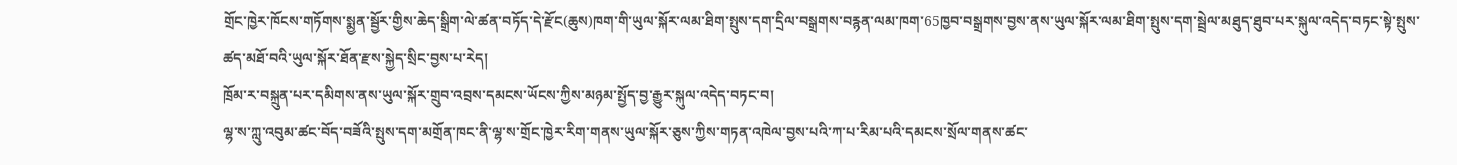གྲོང་ཁྱེར་ཁོངས་གཏོགས་སྨྱན་སྦྱོར་གྱིས་ཆེད་སྒྲིག་ལེ་ཚན་བཏོད་དེ་རྫོང(ཆུས)ཁག་གི་ཡུལ་སྐོར་ལམ་ཐིག་སྤུས་དག་དྲིལ་བསྒྲགས་བརྙན་ལམ་ཁག་65ཁྱབ་བསྒྲགས་བྱས་ནས་ཡུལ་སྐོར་ལམ་ཐིག་སྤུས་དག་སྦྲེལ་མཐུད་ཐུབ་པར་སྐུལ་འདེད་བཏང་སྟེ་སྤུས་ཚད་མཐོ་བའི་ཡུལ་སྐོར་ཐོན་རྫས་སྐྱེད་སྲིང་བྱས་པ་རེད།
ཁྲོམ་ར་བསྐྲུན་པར་དམིགས་ནས་ཡུལ་སྐོར་གྲུབ་འབྲས་དམངས་ཡོངས་ཀྱིས་མཉམ་སྤྱོད་བྱ་རྒྱུར་སྐུལ་འདེད་བཏང་བ།
ལྷ་ས་ཀླུ་འབུམ་ཚང་བོད་བཟོའི་སྤུས་དག་མགྲོན་ཁང་ནི་ལྷ་ས་གྲོང་ཁྱེར་རིག་གནས་ཡུལ་སྐོར་ཅུས་ཀྱིས་གཏན་འཁེལ་བྱས་པའི་ཀ་པ་རིམ་པའི་དམངས་སྲོལ་གནས་ཚང་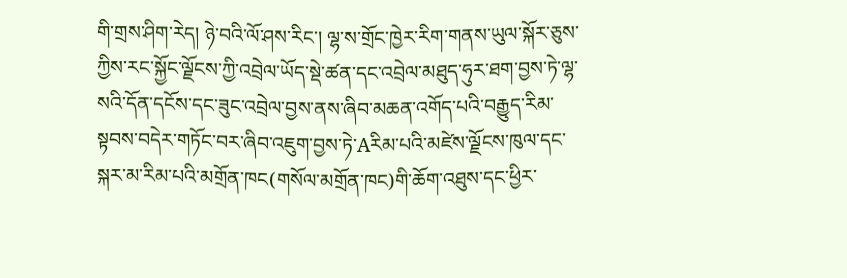གི་གྲས་ཤིག་རེད། ཉེ་བའི་ལོ་ཤས་རིང་། ལྷ་ས་གྲོང་ཁྱེར་རིག་གནས་ཡུལ་སྐོར་ཅུས་ཀྱིས་རང་སྐྱོང་ལྗོངས་ཀྱི་འབྲེལ་ཡོད་སྡེ་ཚན་དང་འབྲེལ་མཐུད་ཧུར་ཐག་བྱས་ཏེ་ལྷ་སའི་དོན་དངོས་དང་ཟུང་འབྲེལ་བྱས་ནས་ཞིབ་མཆན་འགོད་པའི་བརྒྱུད་རིམ་སྟབས་བདེར་གཏོང་བར་ཞིབ་འཇུག་བྱས་ཏེ་Aརིམ་པའི་མཛེས་ལྗོངས་ཁུལ་དང་སྐར་མ་རིམ་པའི་མགྲོན་ཁང(གསོལ་མགྲོན་ཁང)གི་ཆོག་འཐུས་དང་ཕྱིར་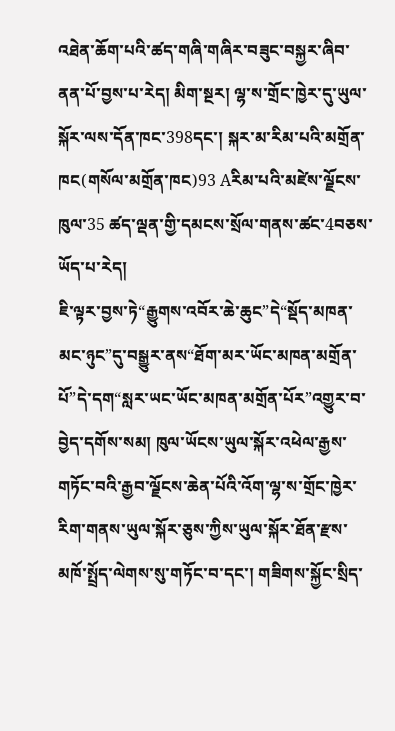འཐེན་ཆོག་པའི་ཚད་གཞི་གཞིར་བཟུང་བསྐྱར་ཞིབ་ནན་པོ་བྱས་པ་རེད། མིག་སྔར། ལྷ་ས་གྲོང་ཁྱེར་དུ་ཡུལ་སྐོར་ལས་དོན་ཁང་398དང་། སྐར་མ་རིམ་པའི་མགྲོན་ཁང(གསོལ་མགྲོན་ཁང)93 Aརིམ་པའི་མཛེས་ལྗོངས་ཁུལ་35 ཚད་ལྡན་གྱི་དམངས་སྲོལ་གནས་ཚང་4བཅས་ཡོད་པ་རེད།
ཇི་ལྟར་བྱས་ཏེ“རྒྱུགས་འབོར་ཆེ་ཆུང”དེ“སྡོད་མཁན་མང་ཉུང”དུ་བསྒྱུར་ནས“ཐོག་མར་ཡོང་མཁན་མགྲོན་པོ”དེ་དག“སླར་ཡང་ཡོང་མཁན་མགྲོན་པོར”འགྱུར་བ་བྱེད་དགོས་སམ། ཁུལ་ཡོངས་ཡུལ་སྐོར་འཕེལ་རྒྱས་གཏོང་བའི་རྒྱབ་ལྗོངས་ཆེན་པོའི་འོག་ལྷ་ས་གྲོང་ཁྱེར་རིག་གནས་ཡུལ་སྐོར་ཅུས་ཀྱིས་ཡུལ་སྐོར་ཐོན་རྫས་མཁོ་སྤྲོད་ལེགས་སུ་གཏོང་བ་དང་། གཟིགས་སྐྱོང་སྲིད་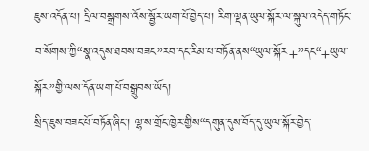ཇུས་འདོན་པ། དྲིལ་བསྒྲགས་འོས་སྦྱོར་ཡག་པོ་བྱེད་པ། རིག་ལྡན་ཡུལ་སྐོར་ལ་སྐུལ་འདེད་གཏོང་བ་སོགས་ཀྱི“སྣ་འདུས་ཐབས་བཟང”རབ་དང་རིམ་པ་བཏོན་ནས“ཡུལ་སྐོར+”དང“+ཡུལ་སྐོར”གྱི་ལས་དོན་ཡག་པོ་བསྒྲུབས་ཡོད།
སྲིད་ཇུས་བཟང་པོ་བཏོན་ཞིང་། ལྷ་ས་གྲོང་ཁྱེར་གྱིས“དགུན་དུས་བོད་དུ་ཡུལ་སྐོར་བྱེད་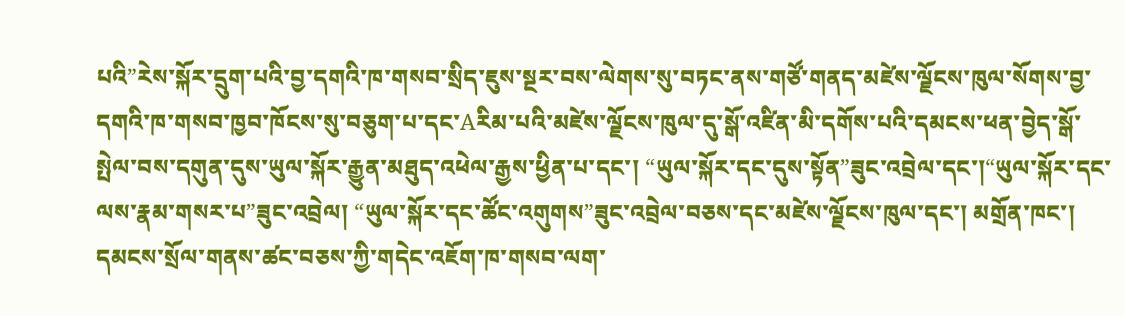པའི”རེས་སྐོར་དྲུག་པའི་བྱ་དགའི་ཁ་གསབ་སྲིད་ཇུས་སྔར་བས་ལེགས་སུ་བཏང་ནས་གཙོ་གནད་མཛེས་ལྗོངས་ཁུལ་སོགས་བྱ་དགའི་ཁ་གསབ་ཁྱབ་ཁོངས་སུ་བཅུག་པ་དང་Aརིམ་པའི་མཛེས་ལྗོངས་ཁུལ་དུ་སྒོ་འཛིན་མི་དགོས་པའི་དམངས་ཕན་བྱེད་སྒོ་སྤེལ་བས་དགུན་དུས་ཡུལ་སྐོར་རྒྱུན་མཐུད་འཕེལ་རྒྱས་ཕྱིན་པ་དང་། “ཡུལ་སྐོར་དང་དུས་སྟོན”ཟུང་འབྲེལ་དང་།“ཡུལ་སྐོར་དང་ལས་རྣམ་གསར་པ”ཟུང་འབྲེལ། “ཡུལ་སྐོར་དང་ཚོང་འགུགས”ཟུང་འབྲེལ་བཅས་དང་མཛེས་ལྗོངས་ཁུལ་དང་། མགྲོན་ཁང་། དམངས་སྲོལ་གནས་ཚང་བཅས་ཀྱི་གདེང་འཇོག་ཁ་གསབ་ལག་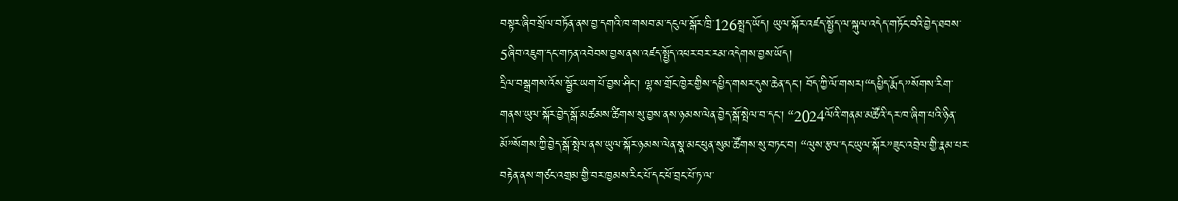བསྟར་ཞིབ་སྲོལ་བཏོན་ནས་བྱ་དགའི་ཁ་གསབ་མ་དངུལ་སྒོར་ཁྲི་126སྤྲད་ཡོད། ཡུལ་སྐོར་འཛད་སྤྱོད་ལ་སྐུལ་འདེད་གཏོང་བའི་བྱེད་ཐབས་5ཞིབ་འཇུག་དང་གཏན་འབེབས་བྱས་ནས་འཛད་སྤྱོད་འཕར་བར་རམ་འདེགས་བྱས་ཡོད།
དྲིལ་བསྒྲགས་འོས་སྦྱོར་ཡག་པོ་བྱས་ཤིང་། ལྷ་ས་གྲོང་ཁྱེར་གྱིས་དཔྱིད་གསར་དུས་ཆེན་དང་། བོད་ཀྱི་ལོ་གསར།“དཔྱིད་རྨོད”སོགས་རིག་གནས་ཡུལ་སྐོར་བྱེད་སྒོ་མཚམས་ཚིགས་སུ་བྱས་ནས་ཉམས་ལེན་བྱེད་སྒོ་སྤེལ་བ་དང་། “2024ལོའི་གནམ་མཚོའི་དར་ཁ་ཞིག་པའི་ཉིན་མོ”སོགས་ཀྱི་བྱེད་སྒོ་སྤེལ་ནས་ཡུལ་སྐོར་ཉམས་ལེན་སྣ་མང་ཕུན་སུམ་ཚོགས་སུ་བཏང་བ། “ལུས་རྩལ་དང་ཡུལ་སྐོར”ཟུང་འབྲེལ་གྱི་རྣམ་པར་བརྟེན་ནས་གཙང་འགྲམ་གྱི་བར་ཁྱམས་རིང་པོ་དང་ཕོ་བྲང་པོ་ཏ་ལ་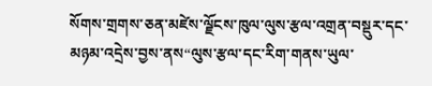སོགས་གྲགས་ཅན་མཛེས་ལྗོངས་ཁུལ་ལུས་རྩལ་འགྲན་བསྡུར་དང་མཉམ་འདྲེས་བྱས་ནས“ལུས་རྩལ་དང་རིག་གནས་ཡུལ་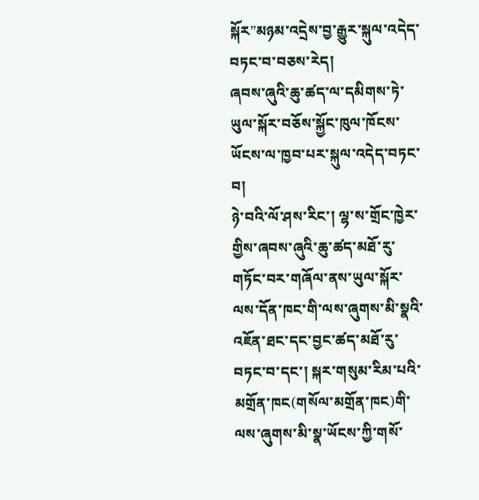སྐོར”མཉམ་འདྲེས་བྱ་རྒྱུར་སྐུལ་འདེད་བཏང་བ་བཅས་རེད།
ཞབས་ཞུའི་ཆུ་ཚད་ལ་དམིགས་ཏེ་ཡུལ་སྐོར་བཅོས་སྐྱོང་ཁུལ་ཁོངས་ཡོངས་ལ་ཁྱབ་པར་སྐུལ་འདེད་བཏང་བ།
ཉེ་བའི་ལོ་ཤས་རིང་། ལྷ་ས་གྲོང་ཁྱེར་གྱིས་ཞབས་ཞུའི་ཆུ་ཚད་མཐོ་རུ་གཏོང་བར་གཞོལ་ནས་ཡུལ་སྐོར་ལས་དོན་ཁང་གི་ལས་ཞུགས་མི་སྣའི་འཇོན་ཐང་དང་བྱང་ཚད་མཐོ་རུ་བཏང་བ་དང་། སྐར་གསུམ་རིམ་པའི་མགྲོན་ཁང(གསོལ་མགྲོན་ཁང)གི་ལས་ཞུགས་མི་སྣ་ཡོངས་ཀྱི་གསོ་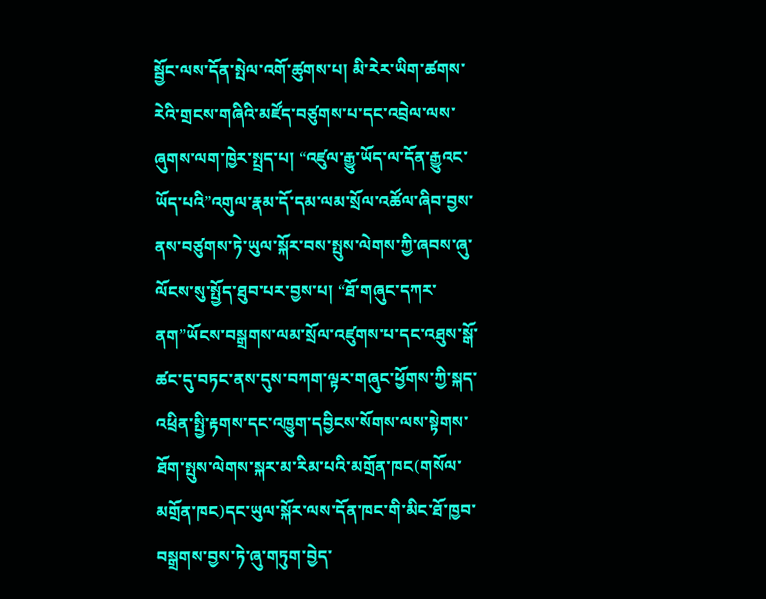སྦྱོང་ལས་དོན་སྤེལ་འགོ་ཚུགས་པ། མི་རེར་ཡིག་ཚགས་རེའི་གྲངས་གཞིའི་མཛོད་བཙུགས་པ་དང་འབྲེལ་ལས་ཞུགས་ལག་ཁྱེར་སྤྲད་པ། “འཛུལ་རྒྱུ་ཡོད་ལ་དོན་རྒྱུའང་ཡོད་པའི”འགུལ་རྣམ་དོ་དམ་ལམ་སྲོལ་འཚོལ་ཞིབ་བྱས་ནས་བཙུགས་ཏེ་ཡུལ་སྐོར་བས་སྤུས་ལེགས་ཀྱི་ཞབས་ཞུ་ལོངས་སུ་སྤྱོད་ཐུབ་པར་བྱས་པ། “ཐོ་གཞུང་དཀར་ནག”ཡོངས་བསྒྲགས་ལམ་སྲོལ་འཛུགས་པ་དང་འཐུས་སྒོ་ཚང་དུ་བཏང་ནས་དུས་བཀག་ལྟར་གཞུང་ཕྱོགས་ཀྱི་སྐད་འཕྲིན་སྤྱི་རྟགས་དང་འཁྱུག་དབྱིངས་སོགས་ལས་སྟེགས་ཐོག་སྤུས་ལེགས་སྐར་མ་རིམ་པའི་མགྲོན་ཁང(གསོལ་མགྲོན་ཁང)དང་ཡུལ་སྐོར་ལས་དོན་ཁང་གི་མིང་ཐོ་ཁྱབ་བསྒྲགས་བྱས་ཏེ་ཞུ་གཏུག་བྱེད་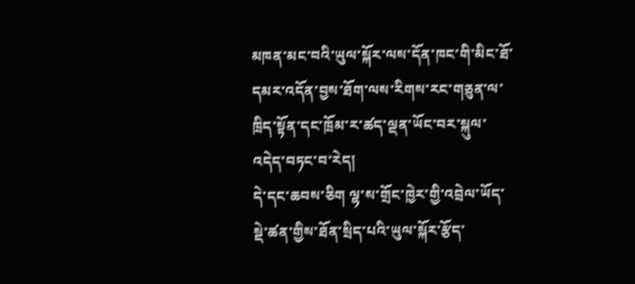མཁན་མང་བའི་ཡུལ་སྐོར་ལས་དོན་ཁང་གི་མིང་ཐོ་དམར་འདོན་བྱས་ཐོག་ལས་རིགས་རང་གཅུན་ལ་ཁྲིད་སྟོན་དང་ཁྲོམ་ར་ཚད་ལྡན་ཡོང་བར་སྐུལ་འདེད་བཏང་བ་རེད།
དེ་དང་ཆབས་ཅིག ལྷ་ས་གྲོང་ཁྱེར་གྱི་འབྲེལ་ཡོད་སྡེ་ཚན་གྱིས་ཐོན་སྲིད་པའི་ཡུལ་སྐོར་རྩོད་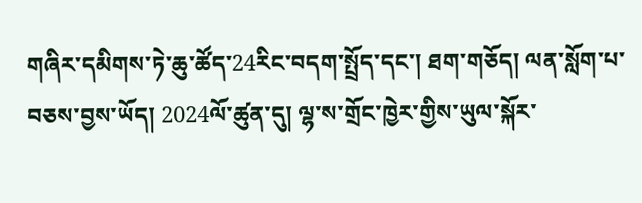གཞིར་དམིགས་ཏེ་ཆུ་ཚོད་24རིང་བདག་སྤྲོད་དང་། ཐག་གཅོད། ལན་སློག་པ་བཅས་བྱས་ཡོད། 2024ལོ་ཚུན་དུ། ལྷ་ས་གྲོང་ཁྱེར་གྱིས་ཡུལ་སྐོར་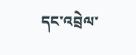དང་འབྲེལ་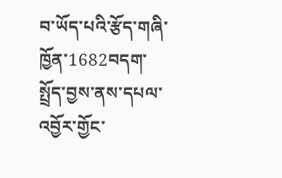བ་ཡོད་པའི་རྩོད་གཞི་ཁྱོན་1682བདག་སྤྲོད་བྱས་ནས་དཔལ་འབྱོར་གྱོང་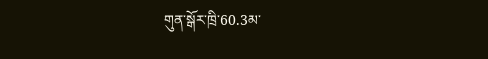གུན་སྒོར་ཁྲི་60.3མ་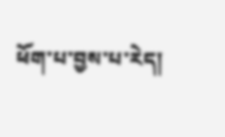ཕོག་པ་བྱས་པ་རེད།